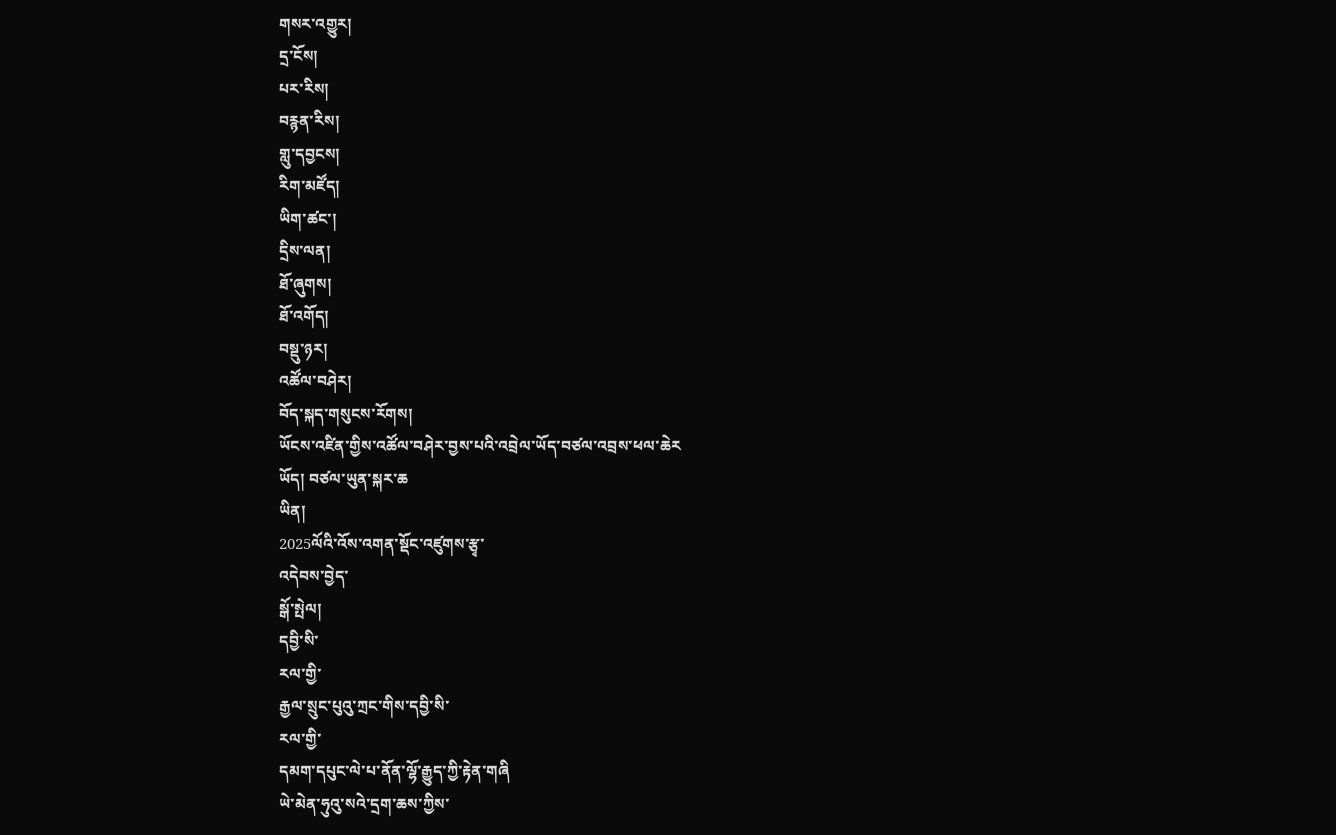གསར་འགྱུར།
དྲ་ངོས།
པར་རིས།
བརྙན་རིས།
གླུ་དབྱངས།
རིག་མཛོད།
ཡིག་ཚང་།
དྲིས་ལན།
ཐོ་ཞུགས།
ཐོ་འགོད།
བསྡུ་ཉར།
འཚོལ་བཤེར།
བོད་སྐད་གསུངས་རོགས།
ཡོངས་འཛིན་གྱིས་འཚོལ་བཤེར་བྱས་པའི་འབྲེལ་ཡོད་བཙལ་འབྲས་ཕལ་ཆེར
ཡོད། བཙལ་ཡུན་སྐར་ཆ
ཡིན།
2025ལོའི་འོས་འགན་སྡོང་འཛུགས་རྩྭ་
འདེབས་བྱེད་
སྒོ་སྤེལ།
དབྱི་སི་
རལ་གྱི་
རྒྱལ་སྲུང་པུའུ་ཀྲང་གིས་དབྱི་སི་
རལ་གྱི་
དམག་དཔུང་ལེ་པ་ནོན་ལྷོ་རྒྱུད་ཀྱི་རྟེན་གཞི
ཡེ་མེན་ཧུའུ་སའེ་དྲག་ཆས་ཀྱིས་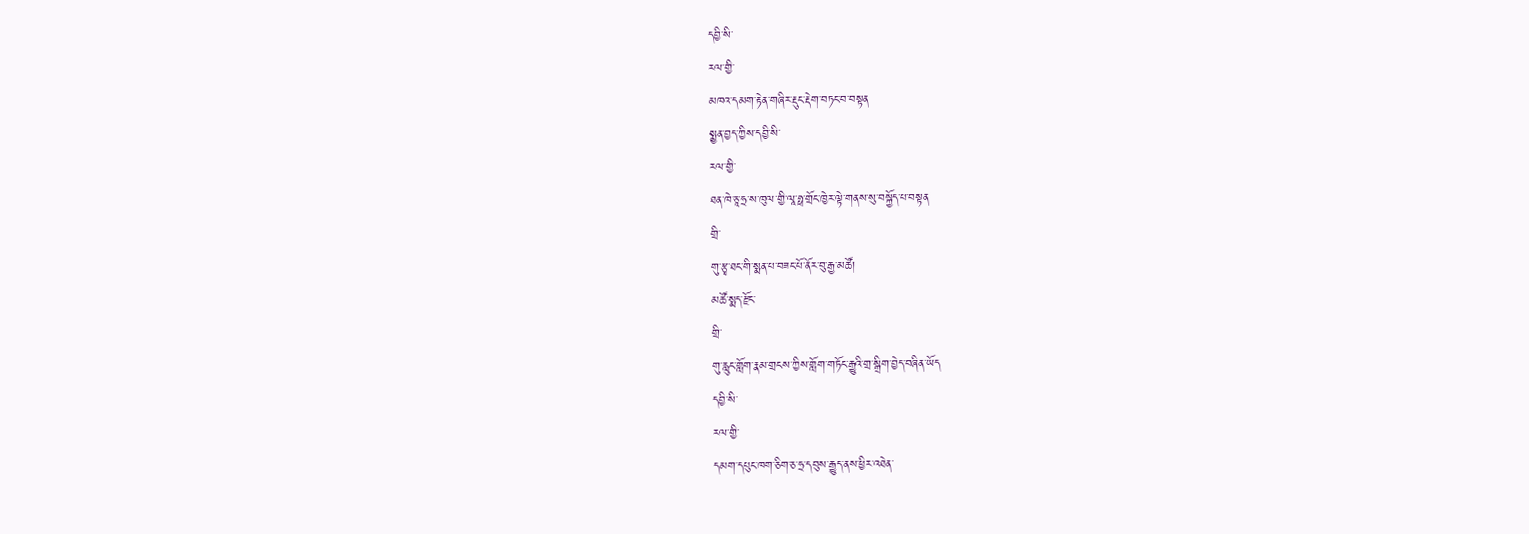དབྱི་སི་
རལ་གྱི་
མཁའ་དམག་རྟེན་གཞིར་རྡུང་རྡེག་བཏང་བ་བསྟན
སྨྱན་བྱད་ཀྱིས་དབྱི་སི་
རལ་གྱི་
ཐན་ཁེ་ཅཱ་ཧྲ་ས་ཁུལ་གྱི་ལཱ་ཧྥ་གྲོང་ཁྱེར་ལྟེ་གནས་སུ་བསྐྱོད་པ་བསྟན
གྲི་
གུ་རྩྭ་ཐང་གི་སྨན་པ་བཟང་པོ་ནོར་བུ་རྒྱ་མཚོ།
མཚོ་སྨད་རྫོང་
གྲི་
གུ་རླུང་གློག་རྣམ་གྲངས་ཀྱིས་གློག་གཏོང་རྒྱུའི་གྲ་སྒྲིག་བྱེད་བཞིན་ཡོད
དབྱི་སི་
རལ་གྱི་
དམག་དཔུང་ཁག་ཅིག་ཅ་ཧྲ་དབུས་རྒྱུད་ནས་ཕྱིར་འཐེན་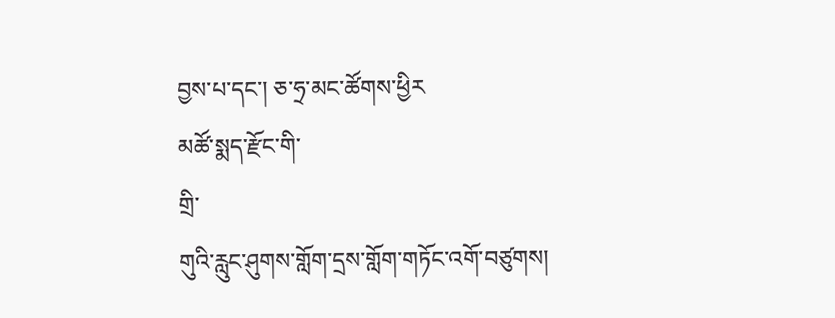བྱས་པ་དང་། ཅ་ཧྲ་མང་ཚོགས་ཕྱིར
མཚོ་སྨད་རྫོང་གི་
གྲི་
གུའི་རླུང་ཤུགས་གློག་དྲས་གློག་གཏོང་འགོ་བཙུགས།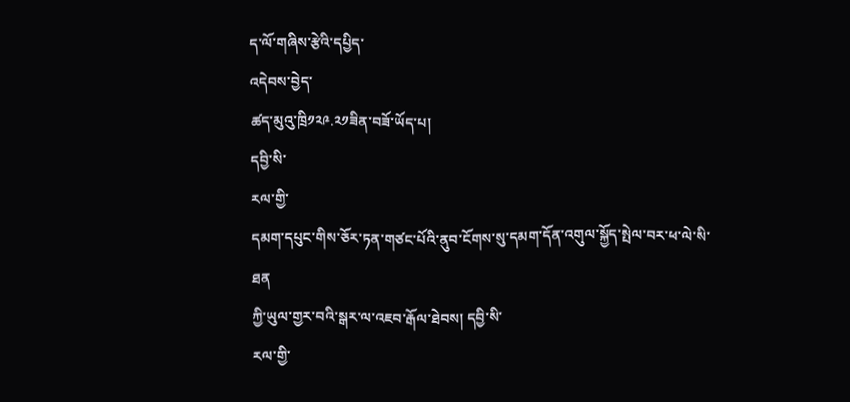ད་ལོ་གཞིས་རྩེའི་དཔྱིད་
འདེབས་བྱེད་
ཚད་མུའུ་ཁྲི༡༢༩.༢༡ཟིན་བཟོ་ཡོད་པ།
དབྱི་སི་
རལ་གྱི་
དམག་དཔུང་གིས་ཅོར་ཏན་གཙང་པོའི་ནུབ་ངོགས་སུ་དམག་དོན་འགུལ་སྐྱོད་སྤེལ་བར་ཕ་ལེ་སི་ཐན
ཀྱི་ཡུལ་གྱར་བའི་སྒར་ལ་འཇབ་རྒོལ་ཐེབས། དབྱི་སི་
རལ་གྱི་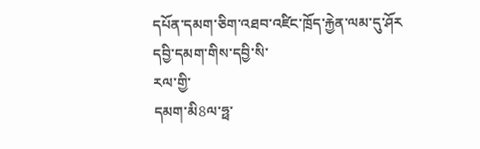དཔོན་དམག་ཅིག་འཐབ་འཛིང་ཁྲོད་རྐྱེན་ལམ་དུ་ཤོར
དབྱི་དམག་གིས་དབྱི་སི་
རལ་གྱི་
དམག་མི8ལ་ཧྥ་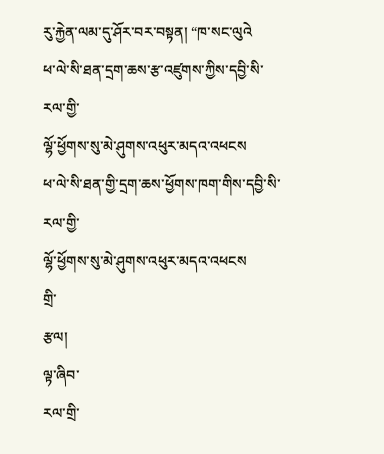རུ་རྐྱེན་ལམ་དུ་ཤོར་བར་བསྟན། “ཁ་སང་ལུའེ
ཕ་ལེ་སི་ཐན་དྲག་ཆས་རྩ་འཛུགས་ཀྱིས་དབྱི་སི་
རལ་གྱི་
ལྷོ་ཕྱོགས་སུ་མེ་ཤུགས་འཕུར་མདའ་འཕངས
ཕ་ལེ་སི་ཐན་གྱི་དྲག་ཆས་ཕྱོགས་ཁག་གིས་དབྱི་སི་
རལ་གྱི་
ལྷོ་ཕྱོགས་སུ་མེ་ཤུགས་འཕུར་མདའ་འཕངས
གྲི་
རྩལ།
ལྟ་ཞིབ་
རལ་གྲི་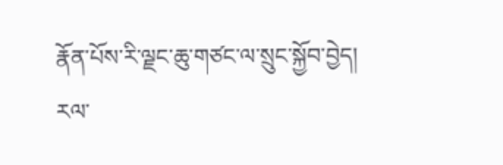རྣོན་པོས་རི་ལྗང་ཆུ་གཙང་ལ་སྲུང་སྐྱོབ་བྱེད།
རལ་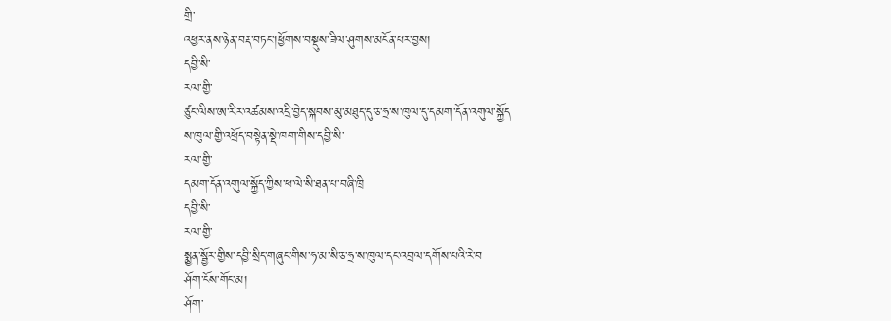གྲི་
འཕྱར་ནས་ཉེན་བརྡ་བཏང་།ཕྱོགས་བསྡུས་ཟིལ་ཤུགས་མངོན་པར་བྱས།
དབྱི་སི་
རལ་གྱི་
ཙུང་ལིས་ཨ་རིར་འཚམས་འདྲི་བྱེད་སྐབས་མུ་མཐུད་དུ་ཅ་ཧྲ་ས་ཁུལ་དུ་དམག་དོན་འགུལ་སྐྱོད
ས་ཁུལ་གྱི་འཕྲོད་བསྟེན་སྡེ་ཁག་གིས་དབྱི་སི་
རལ་གྱི་
དམག་དོན་འགུལ་སྐྱོད་ཀྱིས་ཕ་ལེ་སི་ཐན་པ་བཞི་ཁྲི
དབྱི་སི་
རལ་གྱི་
སྨྱན་སྦྱོར་གྱིས་དབྱི་སྲིད་གཞུང་གིས་ཧ་མ་སི་ཅ་ཧྲ་ས་ཁུལ་དང་འབྲལ་དགོས་པའི་རེ་བ
ཤོག་ངོས་གོང་མ།
ཤོག་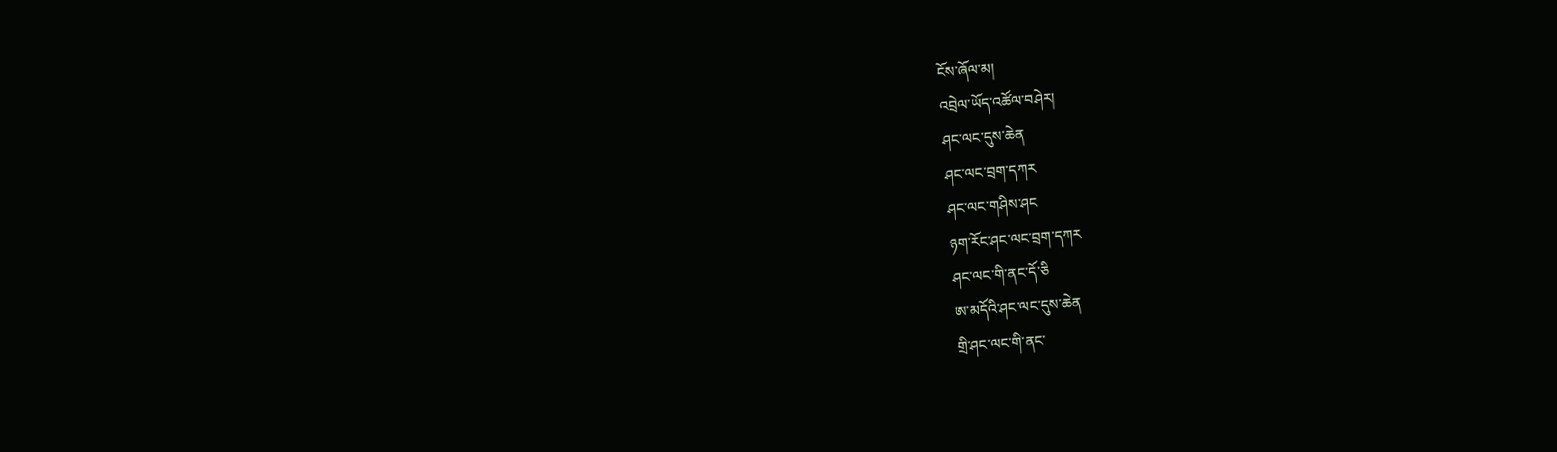ངོས་ཞོལ་མ།
འབྲེལ་ཡོད་འཚོལ་བཤེར།
ཤང་ལང་དུས་ཆེན
ཤང་ལང་བྲག་དཀར
ཤང་ལང་གཤིས་ཤང
ཉག་རོང་ཤང་ལང་བྲག་དཀར
ཤང་ལང་གི་ནང་དོ་ཅི
ཨ་མདོའི་ཤང་ལང་དུས་ཆེན
གྲི་ཤང་ལང་གི་ནང་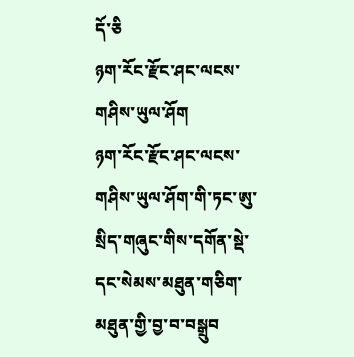དོ་ཅི
ཉག་རོང་རྫོང་ཤང་ལངས་གཤིས་ཡུལ་ཤོག
ཉག་རོང་རྫོང་ཤང་ལངས་གཤིས་ཡུལ་ཤོག་གི་ཏང་ཨུ་སྲིད་གཞུང་གིས་དགོན་སྡེ་དང་སེམས་མཐུན་གཅིག་མཐུན་གྱི་བྱ་བ་བསྒྲུབ